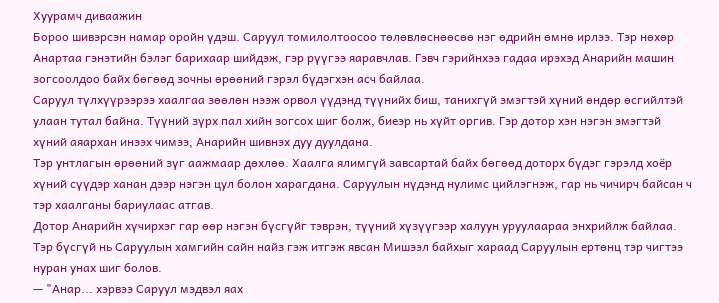Хуурамч диваажин
Бороо шивэрсэн намар оройн үдэш. Саруул томилолтоосоо төлөвлөснөөсөө нэг өдрийн өмнө ирлээ. Тэр нөхөр Анартаа гэнэтийн бэлэг барихаар шийдэж, гэр рүүгээ яаравчлав. Гэвч гэрийнхээ гадаа ирэхэд Анарийн машин зогсоолдоо байх бөгөөд зочны өрөөний гэрэл бүдэгхэн асч байлаа.
Саруул түлхүүрээрээ хаалгаа зөөлөн нээж орвол үүдэнд түүнийх биш, танихгүй эмэгтэй хүний өндөр өсгийлтэй улаан тутал байна. Түүний зүрх пал хийн зогсох шиг болж, биеэр нь хүйт оргив. Гэр дотор хэн нэгэн эмэгтэй хүний аяархан инээх чимээ, Анарийн шивнэх дуу дуулдана.
Тэр унтлагын өрөөний зүг аажмаар дөхлөө. Хаалга ялимгүй завсартай байх бөгөөд доторх бүдэг гэрэлд хоёр хүний сүүдэр ханан дээр нэгэн цул болон харагдана. Саруулын нүдэнд нулимс цийлэгнэж, гар нь чичирч байсан ч тэр хаалганы бариулаас атгав.
Дотор Анарийн хүчирхэг гар өөр нэгэн бүсгүйг тэврэн, түүний хүзүүгээр халуун уруулаараа энхрийлж байлаа. Тэр бүсгүй нь Саруулын хамгийн сайн найз гэж итгэж явсан Мишээл байхыг хараад Саруулын ертөнц тэр чигтээ нуран унах шиг болов.
— "Анар... хэрвээ Саруул мэдвэл яах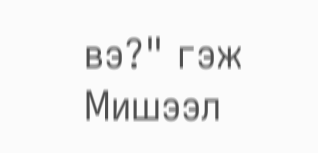вэ?" гэж Мишээл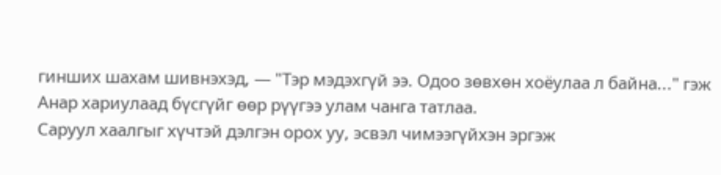гинших шахам шивнэхэд, — "Тэр мэдэхгүй ээ. Одоо зөвхөн хоёулаа л байна..." гэж Анар хариулаад бүсгүйг өөр рүүгээ улам чанга татлаа.
Саруул хаалгыг хүчтэй дэлгэн орох уу, эсвэл чимээгүйхэн эргэж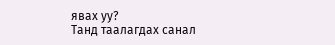явах уу?
Танд таалагдах санал